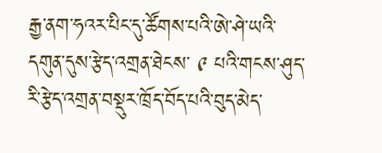རྒྱ་ནག་ཧའར་པིང་དུ་ཚོགས་པའི་ཨེ་ཤེ་ཡའི་དགུན་དུས་རྩེད་འགྲན་ཐེངས་ ༩ པའི་གངས་ཤུད་རི་རྩེད་འགྲན་བསྡུར་ཁྲོད་བོད་པའི་བུད་མེད་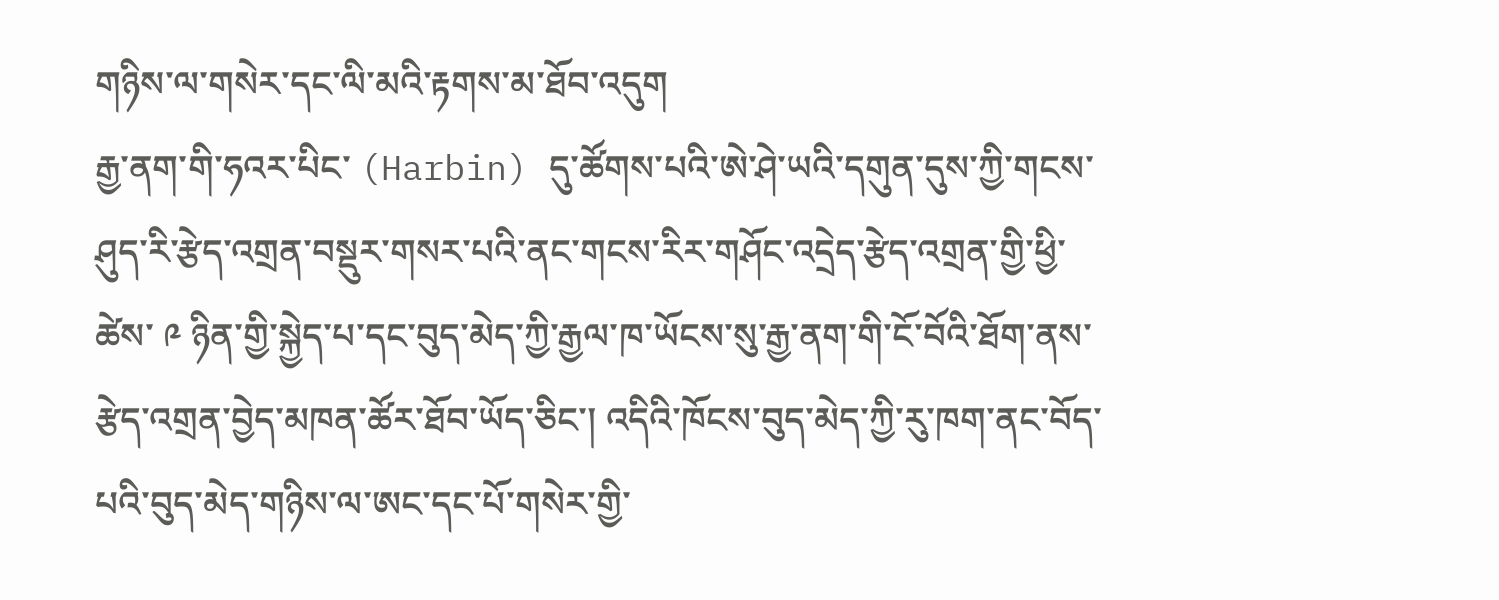གཉིས་ལ་གསེར་དང་ལི་མའི་རྟགས་མ་ཐོབ་འདུག
རྒྱ་ནག་གི་ཧའར་པིང་ (Harbin) དུ་ཚོགས་པའི་ཨེ་ཤེ་ཡའི་དགུན་དུས་ཀྱི་གངས་ཤུད་རི་རྩེད་འགྲན་བསྡུར་གསར་པའི་ནང་གངས་རིར་གཤོང་འདྲེད་རྩེད་འགྲན་གྱི་ཕྱི་ཚེས་ ༩ ཉིན་གྱི་སྐྱེད་པ་དང་བུད་མེད་ཀྱི་རྒྱལ་ཁ་ཡོངས་སུ་རྒྱ་ནག་གི་ངོ་བོའི་ཐོག་ནས་རྩེད་འགྲན་བྱེད་མཁན་ཚོར་ཐོབ་ཡོད་ཅིང་། འདིའི་ཁོངས་བུད་མེད་ཀྱི་རུ་ཁག་ནང་བོད་པའི་བུད་མེད་གཉིས་ལ་ཨང་དང་པོ་གསེར་གྱི་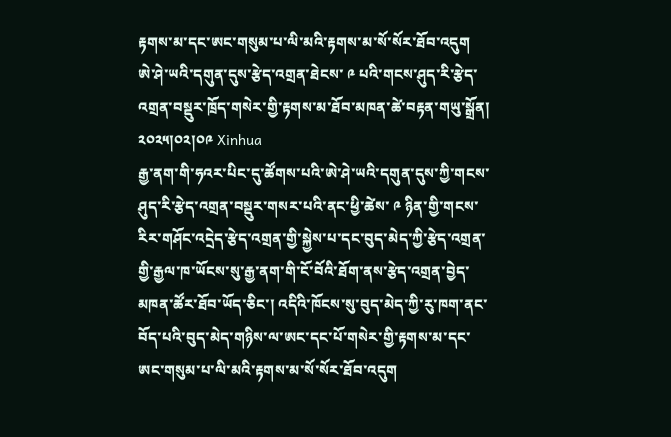རྟགས་མ་དང་ཨང་གསུམ་པ་ལི་མའི་རྟགས་མ་སོ་སོར་ཐོབ་འདུག
ཨེ་ཤེ་ཡའི་དགུན་དུས་རྩེད་འགྲན་ཐེངས་ ༩ པའི་གངས་ཤུད་རི་རྩེད་འགྲན་བསྡུར་ཁྲོད་གསེར་གྱི་རྟགས་མ་ཐོབ་མཁན་ཚེ་བརྟན་གཡུ་སྒྲོན། ༢༠༢༥།༠༢།༠༩ Xinhua
རྒྱ་ནག་གི་ཧའར་པིང་དུ་ཚོགས་པའི་ཨེ་ཤེ་ཡའི་དགུན་དུས་ཀྱི་གངས་ཤུད་རི་རྩེད་འགྲན་བསྡུར་གསར་པའི་ནང་ཕྱི་ཚེས་ ༩ ཉིན་གྱི་གངས་རིར་གཤོང་འདྲེད་རྩེད་འགྲན་གྱི་སྐྱེས་པ་དང་བུད་མེད་ཀྱི་རྩེད་འགྲན་གྱི་རྒྱལ་ཁ་ཡོངས་སུ་རྒྱ་ནག་གི་ངོ་བོའི་ཐོག་ནས་རྩེད་འགྲན་བྱེད་མཁན་ཚོར་ཐོབ་ཡོད་ཅིང་། འདིའི་ཁོངས་སུ་བུད་མེད་ཀྱི་རུ་ཁག་ནང་བོད་པའི་བུད་མེད་གཉིས་ལ་ཨང་དང་པོ་གསེར་གྱི་རྟགས་མ་དང་ཨང་གསུམ་པ་ལི་མའི་རྟགས་མ་སོ་སོར་ཐོབ་འདུག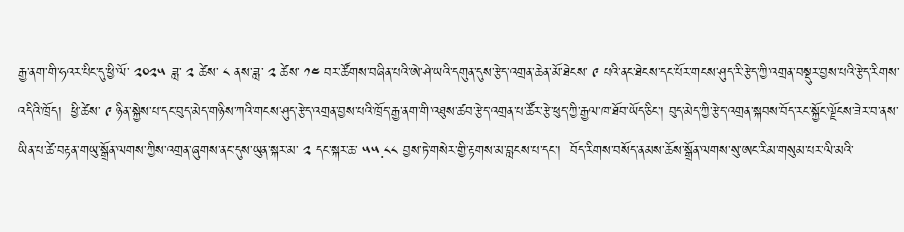རྒྱ་ནག་གི་ཧའར་པིང་དུ་ཕྱི་ལོ་ ༢༠༢༥ ཟླ་ ༢ ཚེས་ ༨ ནས་ཟླ་ ༢ ཚེས་ ༡༤ བར་ཚོགས་བཞིན་པའི་ཨེ་ཤེ་ཡའི་དགུན་དུས་རྩེད་འགྲན་ཆེན་མོ་ཐེངས་ ༩ པའི་ནང་ཐེངས་དང་པོར་གངས་ཤུད་རི་རྩེད་ཀྱི་འགྲན་བསྡུར་བྱས་པའི་རྩེད་རིགས་འདིའི་ཁྲོད།  ཕྱི་ཚེས་ ༩ ཉིན་སྐྱེས་པ་དང་བུད་མེད་གཉིས་ཀའི་གངས་ཤུད་རྩེད་འགྲན་བྱས་པའི་ཁྲོད་རྒྱ་ནག་གི་འཐུས་ཚབ་རྩེད་འགྲན་པ་ཚོར་རྩེ་ཕུད་ཀྱི་རྒྱལ་ཁ་ཐོབ་ཡོད་ཅིང་། བུད་མེད་ཀྱི་རྩེད་འགྲན་སྐབས་བོད་རང་སྐྱོང་ལྗོངས་ཟེར་བ་ནས་ཡིན་པ་ཚེ་བརྟན་གཡུ་སྒྲོན་ལགས་ཀྱིས་འགྲན་ཞུགས་ནང་དུས་ཡུན་སྐར་མ་ ༢ དང་སྐར་ཆ་ ༥༥.༨༨ བྱས་ཏེ་གསེར་གྱི་རྟགས་མ་བླངས་པ་དང་།  བོད་རིགས་བསོད་ནམས་ཆོས་སྒྲོན་ལགས་སུ་ཨང་རིམ་གསུམ་པར་ལི་མའི་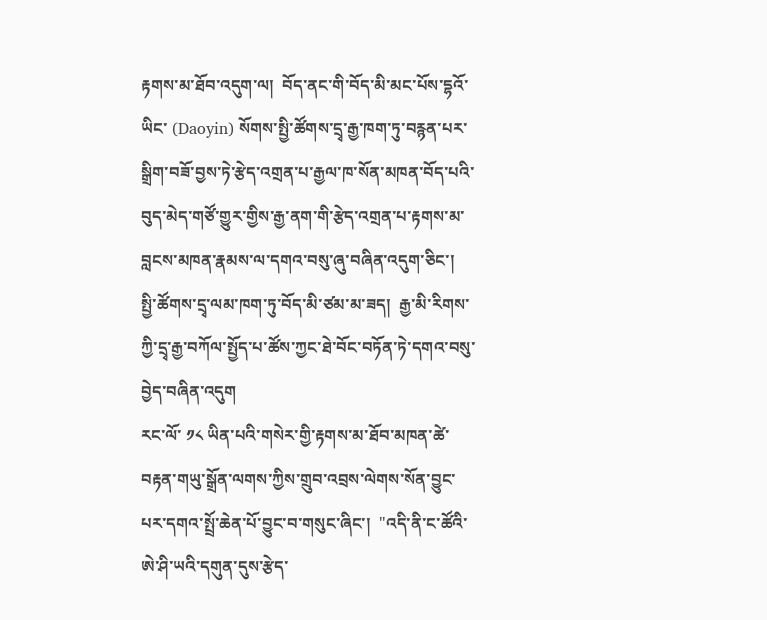རྟགས་མ་ཐོབ་འདུག་ལ།  བོད་ནང་གི་བོད་མི་མང་པོས་དྷའོ་ཡིང་ (Daoyin) སོགས་སྤྱི་ཚོགས་དྲྭ་རྒྱ་ཁག་ཏུ་བརྙན་པར་སྒྲིག་བཟོ་བྱས་ཏེ་རྩེད་འགྲན་པ་རྒྱལ་ཁ་སོན་མཁན་བོད་པའི་བུད་མེད་གཙོ་གྱུར་གྱིས་རྒྱ་ནག་གི་རྩེད་འགྲན་པ་རྟགས་མ་བླངས་མཁན་རྣམས་ལ་དགའ་བསུ་ཞུ་བཞིན་འདུག་ཅིང་།  སྤྱི་ཚོགས་དྲྭ་ལམ་ཁག་ཏུ་བོད་མི་ཙམ་མ་ཟད།  རྒྱ་མི་རིགས་ཀྱི་དྲྭ་རྒྱ་བཀོལ་སྤྱོད་པ་ཚོས་ཀྱང་ཐེ་བོང་བཏོན་ཏེ་དགའ་བསུ་བྱེད་བཞིན་འདུག
རང་ལོ་ ༡༨ ཡིན་པའི་གསེར་གྱི་རྟགས་མ་ཐོབ་མཁན་ཚེ་བརྟན་གཡུ་སྒྲོན་ལགས་ཀྱིས་གྲུབ་འབྲས་ལེགས་སོན་བྱུང་པར་དགའ་སྤྲོ་ཆེན་པོ་བྱུང་བ་གསུང་ཞིང་།  "འདི་ནི་ང་ཚོའི་ཨེ་ཤི་ཡའི་དགུན་དུས་རྩེད་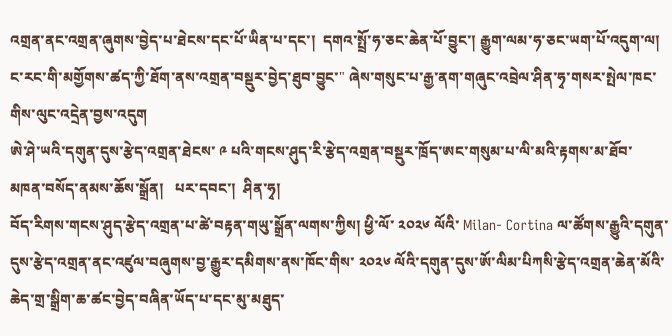འགྲན་ནང་འགྲན་ཞུགས་བྱེད་པ་ཐེངས་དང་པོ་ཡིན་པ་དང་།  དགའ་སྤྲོ་ཧ་ཅང་ཆེན་པོ་བྱུང་། རྒྱུག་ལམ་ཧ་ཅང་ཡག་པོ་འདུག་ལ། ང་རང་གི་མགྱོགས་ཚད་ཀྱི་ཐོག་ནས་འགྲན་བསྡུར་བྱེད་ཐུབ་བྱུང་" ཞེས་གསུང་པ་རྒྱ་ནག་གཞུང་འབྲེལ་ཤིན་ཧྭ་གསར་སྤེལ་ཁང་གིས་ལུང་འདྲེན་བྱས་འདུག
ཨེ་ཤེ་ཡའི་དགུན་དུས་རྩེད་འགྲན་ཐེངས་ ༩ པའི་གངས་ཤུད་རི་རྩེད་འགྲན་བསྡུར་ཁྲོད་ཨང་གསུམ་པ་ལི་མའི་རྟགས་མ་ཐོབ་མཁན་བསོད་ནམས་ཆོས་སྒྲོན།   པར་དབང་།  ཤིན་ཧྭ།
བོད་རིགས་གངས་ཤུད་རྩེད་འགྲན་པ་ཚེ་བརྟན་གཡུ་སྒྲོན་ལགས་ཀྱིས། ཕྱི་ལོ་ ༢༠༢༦ ལོའི་ Milan- Cortina ལ་ཚོགས་རྒྱུའི་དགུན་དུས་རྩེད་འགྲན་ནང་འཛུལ་བཞུགས་བྱ་རྒྱུར་དམིགས་ནས་ཁོང་གིས་ ༢༠༢༦ ལོའི་དགུན་དུས་ཨོ་ལིམ་པིཀསི་རྩེད་འགྲན་ཆེན་མོའི་ཆེད་གྲ་སྒྲིག་ཆ་ཚང་བྱེད་བཞིན་ཡོད་པ་དང་མུ་མཐུད་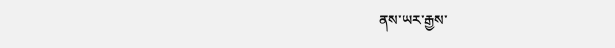ནས་ཡར་རྒྱས་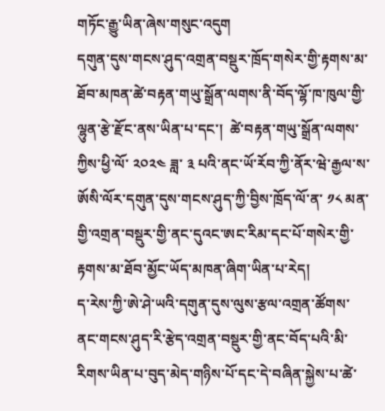གཏོང་རྒྱུ་ཡིན་ཞེས་གསུང་འདུག
དགུན་དུས་གངས་ཤུད་འགྲན་བསྡུར་ཁྲོད་གསེར་གྱི་རྟགས་མ་ཐོབ་མཁན་ཚེ་བརྟན་གཡུ་སྒྲོན་ལགས་ནི་བོད་ལྷོ་ཁ་ཁུལ་གྱི་ལྷུན་རྩེ་རྫོང་ནས་ཡིན་པ་དང་།  ཚེ་བརྟན་གཡུ་སྒྲོན་ལགས་ཀྱིས་ཕྱི་ལོ་ ༢༠༢༤ ཟླ་ ༣ པའི་ནང་ཡོ་རོབ་ཀྱི་ནོར་ཝེ་རྒྱལ་ས་ཨོསི་ལོར་དགུན་དུས་གངས་ཤུད་ཀྱི་བྱིས་ཁྲོད་ལོ་ན་ ༡༨ མན་གྱི་འགྲན་བསྡུར་གྱི་ནང་དུའང་ཨང་རིམ་དང་པོ་གསེར་གྱི་རྟགས་མ་ཐོབ་མྱོང་ཡོད་མཁན་ཞིག་ཡིན་པ་རེད།
ད་རེས་ཀྱི་ཨེ་ཤེ་ཡའི་དགུན་དུས་ལུས་རྩལ་འགྲན་ཚོགས་ནང་གངས་ཤུད་རི་རྩེད་འགྲན་བསྡུར་གྱི་ནང་བོད་པའི་མི་རིགས་ཡིན་པ་བུད་མེད་གཉིས་པོ་དང་དེ་བཞིན་སྐྱེས་པ་ཚེ་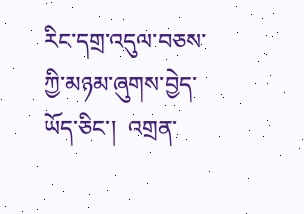རིང་དགྲ་འདུལ་བཅས་ཀྱི་མཉམ་ཞུགས་བྱེད་ཡོད་ཅིང་།  འགྲན་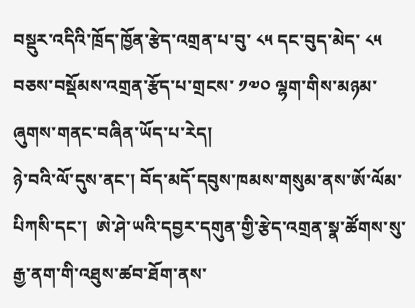བསྡུར་འདིའི་ཁྲོད་ཁྱོན་རྩེད་འགྲན་པ་བུ་ ༨༥ དང་བུད་མེད་ ༨༥ བཅས་བསྡོམས་འགྲན་རྩོད་པ་གྲངས་ ༡༧༠ ལྷག་གིས་མཉམ་ཞུགས་གནང་བཞིན་ཡོད་པ་རེད།
ཉེ་བའི་ལོ་དུས་ནང་། བོད་མདོ་དབུས་ཁམས་གསུམ་ནས་ཨོ་ལོམ་པིཀསི་དང་།  ཨེ་ཤེ་ཡའི་དབྱར་དགུན་གྱི་རྩེད་འགྲན་སྣ་ཚོགས་སུ་རྒྱ་ནག་གི་འཐུས་ཚབ་ཐོག་ནས་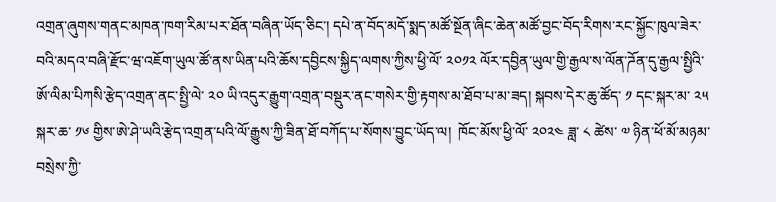འགྲན་ཞུགས་གནང་མཁན་ཁག་རིམ་པར་ཐོན་བཞིན་ཡོད་ཅིང་། དཔེ་ན་བོད་མདོ་སྨད་མཚོ་སྔོན་ཞིང་ཆེན་མཚོ་བྱང་བོད་རིགས་རང་སྐྱོང་ཁུལ་ཟེར་བའི་མདའ་བཞི་རྫོང་ཝ་འཇོག་ཡུལ་ཚོ་ནས་ཡིན་པའི་ཆོས་དབྱིངས་སྐྱིད་ལགས་ཀྱིས་ཕྱི་ལོ་ ༢༠༡༢ ལོར་དབྱིན་ཡུལ་གྱི་རྒྱལ་ས་ལོན་ཌོན་དུ་རྒྱལ་སྤྱིའི་ཨོ་ལིམ་པིཀསི་རྩེད་འགྲན་ནང་སྤྱི་ལེ་ ༢༠ ཡི་འདུར་རྒྱུག་འགྲན་བསྡུར་ནང་གསེར་གྱི་རྟགས་མ་ཐོབ་པ་མ་ཟད། སྐབས་དེར་ཆུ་ཚོད་ ༡ དང་སྐར་མ་ ༢༥ སྐར་ཆ་ ༡༦ གྱིས་ཨེ་ཤེ་ཡའི་རྩེད་འགྲན་པའི་ལོ་རྒྱུས་ཀྱི་ཟིན་ཐོ་བཀོད་པ་སོགས་བྱུང་ཡོད་ལ།  ཁོང་མོས་ཕྱི་ལོ་ ༢༠༢༤ ཟླ་ ༨ ཚེས་ ༧ ཉིན་ཕོ་མོ་མཉམ་བསྲེས་ཀྱི་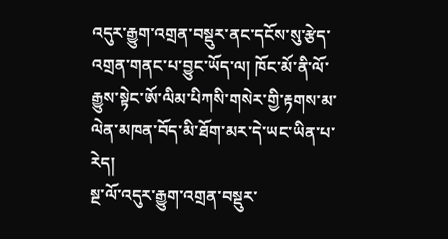འདུར་རྒྱུག་འགྲན་བསྡུར་ནང་དངོས་སུ་རྩེད་འགྲན་གནང་པ་བྱུང་ཡོད་ལ། ཁོང་མོ་ནི་ལོ་རྒྱུས་སྟེང་ཨོ་ལིམ་པིཀསི་གསེར་གྱི་རྟགས་མ་ལེན་མཁན་བོད་མི་ཐོག་མར་དེ་ཡང་ཡིན་པ་རེད།
སྔ་ལོ་འདུར་རྒྱུག་འགྲན་བསྡུར་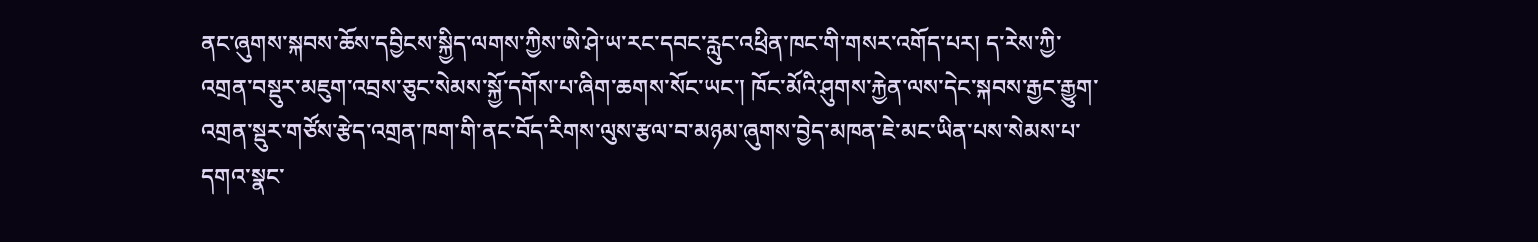ནང་ཞུགས་སྐབས་ཆོས་དབྱིངས་སྐྱིད་ལགས་ཀྱིས་ཨེ་ཤེ་ཡ་རང་དབང་རླུང་འཕྲིན་ཁང་གི་གསར་འགོད་པར། ད་རེས་ཀྱི་འགྲན་བསྡུར་མཇུག་འབྲས་ཅུང་སེམས་སྐྱོ་དགོས་པ་ཞིག་ཆགས་སོང་ཡང་། ཁོང་མོའི་ཤུགས་རྐྱེན་ལས་དེང་སྐབས་རྒྱང་རྒྱུག་འགྲན་སྡུར་གཙོས་རྩེད་འགྲན་ཁག་གི་ནང་བོད་རིགས་ལུས་རྩལ་བ་མཉམ་ཞུགས་བྱེད་མཁན་ཇེ་མང་ཡིན་པས་སེམས་པ་དགའ་སྣང་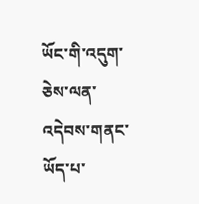ཡོང་གི་འདུག་ཅེས་ལན་འདེབས་གནང་ཡོད་པ་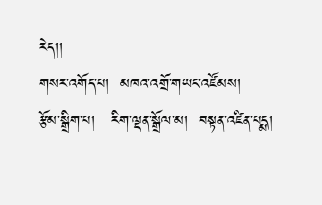རེད།།
གསར་འགོད་པ།  མཁའ་འགྲོ་གཡང་འཛོམས།
རྩོམ་སྒྲིག་པ།   རིག་ལྡན་སྒྲོལ་མ།  བསྟན་འཛིན་པདྨ།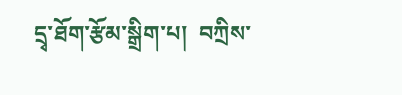དྲྭ་ཐོག་རྩོམ་སྒྲིག་པ།  བཀྲིས་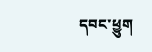དབང་ཕྱུག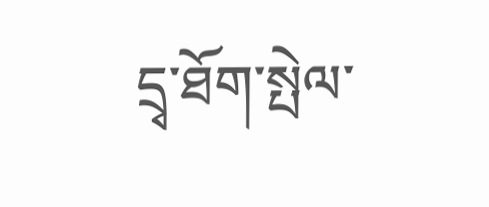དྲྭ་ཐོག་སྤེལ་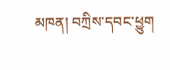མཁན། བཀྲིས་དབང་ཕྱུག